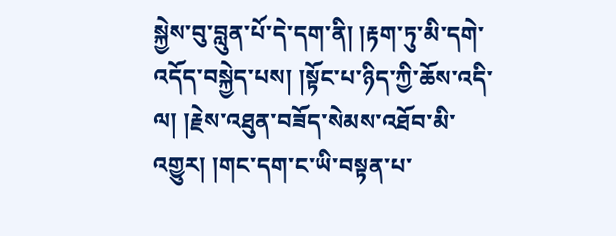སྐྱེས་བུ་བླུན་པོ་དེ་དག་ནི། །རྟག་ཏུ་མི་དགེ་འདོད་བསྐྱེད་པས། །སྟོང་པ་ཉིད་ཀྱི་ཆོས་འདི་ལ། །རྗེས་འཐུན་བཟོད་སེམས་འཐོབ་མི་འགྱུར། །གང་དག་ང་ཡི་བསྟན་པ་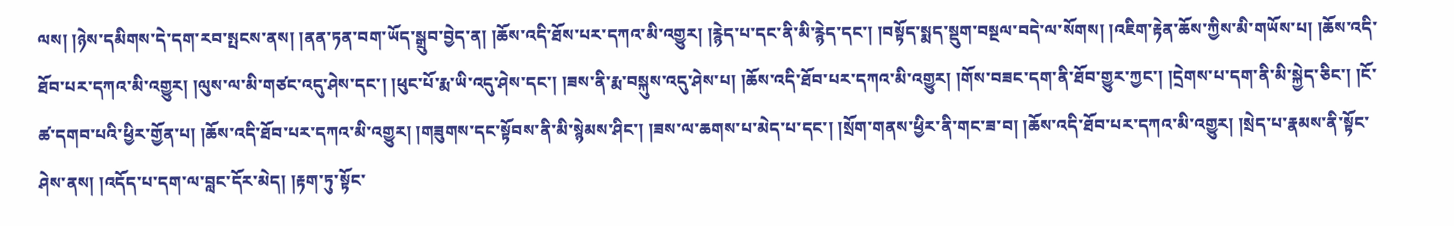ལས། །ཉེས་དམིགས་དེ་དག་རབ་སྤངས་ནས། །ནན་ཏན་བག་ཡོད་སྒྲུབ་བྱེད་ན། །ཆོས་འདི་ཐོས་པར་དཀའ་མི་འགྱུར། །རྙེད་པ་དང་ནི་མི་རྙེད་དང་། །བསྟོད་སྨད་སྡུག་བསྔལ་བདེ་ལ་སོགས། །འཇིག་རྟེན་ཆོས་ཀྱིས་མི་གཡོས་པ། །ཆོས་འདི་ཐོབ་པར་དཀའ་མི་འགྱུར། །ལུས་ལ་མི་གཙང་འདུ་ཤེས་དང་། །ཕུང་པོ་རྨ་ཡི་འདུ་ཤེས་དང་། །ཟས་ནི་རྨ་བསྐུས་འདུ་ཤེས་པ། །ཆོས་འདི་ཐོབ་པར་དཀའ་མི་འགྱུར། །གོས་བཟང་དག་ནི་ཐོབ་གྱུར་ཀྱང་། །དྲེགས་པ་དག་ནི་མི་སྐྱེད་ཅིང་། །ངོ་ཚ་དགབ་པའི་ཕྱིར་གྱོན་པ། །ཆོས་འདི་ཐོབ་པར་དཀའ་མི་འགྱུར། །གཟུགས་དང་སྟོབས་ནི་མི་སྙེམས་ཤིང་། །ཟས་ལ་ཆགས་པ་མེད་པ་དང་། །སྲོག་གནས་ཕྱིར་ནི་གང་ཟ་བ། །ཆོས་འདི་ཐོབ་པར་དཀའ་མི་འགྱུར། །སྲེད་པ་རྣམས་ནི་སྟོང་ཤེས་ནས། །འདོད་པ་དག་ལ་བླང་དོར་མེད། །རྟག་ཏུ་སྟོང་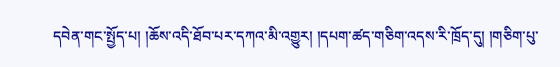དབེན་གང་སྤྱོད་པ། །ཆོས་འདི་ཐོབ་པར་དཀའ་མི་འགྱུར། །དཔག་ཚད་གཅིག་འདས་རི་ཁྲོད་དུ། །གཅིག་པུ་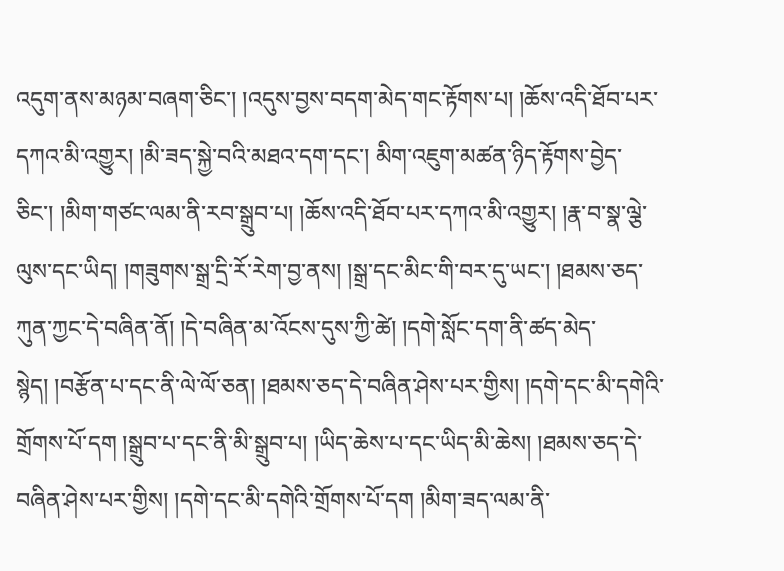འདུག་ནས་མཉམ་བཞག་ཅིང་། །འདུས་བྱས་བདག་མེད་གང་རྟོགས་པ། །ཆོས་འདི་ཐོབ་པར་དཀའ་མི་འགྱུར། །མི་ཟད་སྐྱེ་བའི་མཐའ་དག་དང་། མིག་འཇུག་མཚན་ཉིད་རྟོགས་བྱེད་ཅིང་། །མིག་གཙང་ལམ་ནི་རབ་སྒྲུབ་པ། །ཆོས་འདི་ཐོབ་པར་དཀའ་མི་འགྱུར། །རྣ་བ་སྣ་ལྕེ་ལུས་དང་ཡིད། །གཟུགས་སྒྲ་དྲི་རོ་རེག་བྱ་ནས། །སྒྲ་དང་མིང་གི་བར་དུ་ཡང་། །ཐམས་ཅད་ཀུན་ཀྱང་དེ་བཞིན་ནོ། །དེ་བཞིན་མ་འོངས་དུས་ཀྱི་ཚེ། །དགེ་སློང་དག་ནི་ཚད་མེད་སྙེད། །བརྩོན་པ་དང་ནི་ལེ་ལོ་ཅན། །ཐམས་ཅད་དེ་བཞིན་ཤེས་པར་གྱིས། །དགེ་དང་མི་དགེའི་གྲོགས་པོ་དག །སྒྲུབ་པ་དང་ནི་མི་སྒྲུབ་པ། །ཡིད་ཆེས་པ་དང་ཡིད་མི་ཆེས། །ཐམས་ཅད་དེ་བཞིན་ཤེས་པར་གྱིས། །དགེ་དང་མི་དགེའི་གྲོགས་པོ་དག །མིག་ཟད་ལམ་ནི་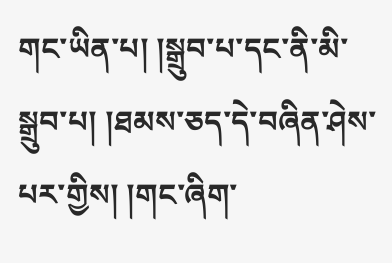གང་ཡིན་པ། །སྒྲུབ་པ་དང་ནི་མི་སྒྲུབ་པ། །ཐམས་ཅད་དེ་བཞིན་ཤེས་པར་གྱིས། །གང་ཞིག་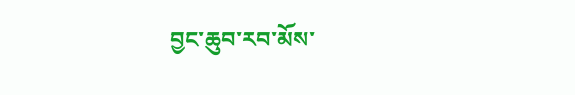བྱང་ཆུབ་རབ་མོས་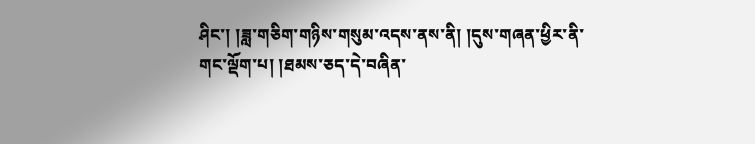ཤིང་། །ཟླ་གཅིག་གཉིས་གསུམ་འདས་ནས་ནི། །དུས་གཞན་ཕྱིར་ནི་གང་ལྡོག་པ། །ཐམས་ཅད་དེ་བཞིན་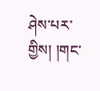ཤེས་པར་གྱིས། །གང་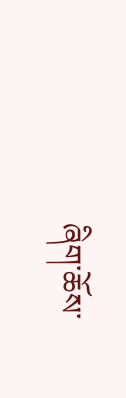ཞིག་ཆོས་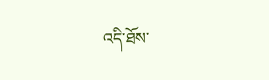འདི་ཐོས་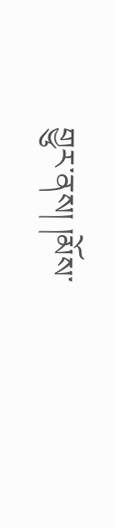གྱུར་ནས། །མོས་